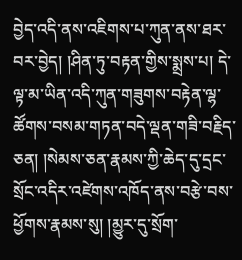བྱེད་འདི་ནས་འཇིགས་པ་ཀུན་ནས་ཐར་བར་བྱེད། །ཤིན་ཏུ་བརྟན་གྱིས་སྨྲས་པ། དེ་ལྟ་མ་ཡིན་འདི་ཀུན་གཟུགས་བརྟེན་ལྷ་ཚོགས་བསམ་གཏན་བདེ་ལྡན་གཟི་བརྗིད་ཅན། །སེམས་ཅན་རྣམས་ཀྱི་ཆེད་དུ་དྲང་སྲོང་འདིར་འཛེགས་འཁོད་ནས་བརྩེ་བས་ཕྱོགས་རྣམས་སུ། །མྱུར་དུ་སྲོག་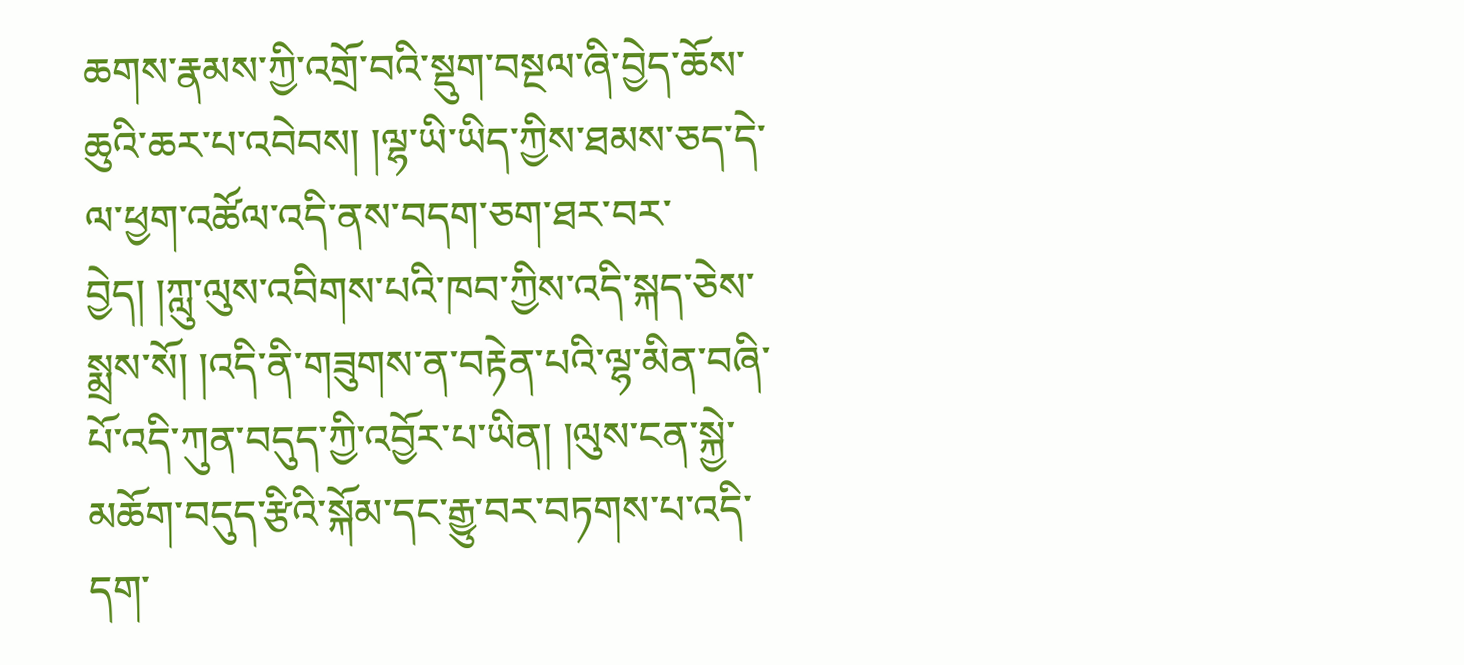ཆགས་རྣམས་ཀྱི་འགྲོ་བའི་སྡུག་བསྔལ་ཞི་བྱེད་ཆོས་ཆུའི་ཆར་པ་འབེབས། །ལྷ་ཡི་ཡིད་ཀྱིས་ཐམས་ཅད་དེ་ལ་ཕྱག་འཚོལ་འདི་ནས་བདག་ཅག་ཐར་བར་བྱེད། །ཀླུ་ལུས་འབིགས་པའི་ཁབ་ཀྱིས་འདི་སྐད་ཅེས་སྨྲས་སོ། །འདི་ནི་གཟུགས་ན་བརྟེན་པའི་ལྷ་མིན་བཞི་པོ་འདི་ཀུན་བདུད་ཀྱི་འབྱོར་པ་ཡིན། །ལུས་ངན་སྐྱེ་མཆོག་བདུད་རྩིའི་སྐོམ་དང་རྒྱུ་བར་བཏགས་པ་འདི་དག་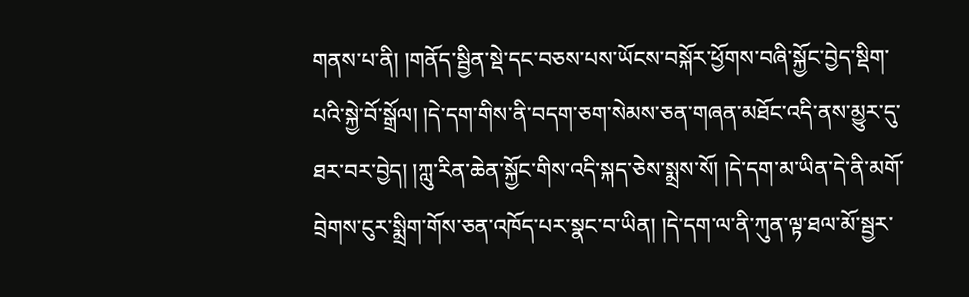གནས་པ་ནི། །གནོད་སྦྱིན་སྡེ་དང་བཅས་པས་ཡོངས་བསྐོར་ཕྱོགས་བཞི་སྐྱོང་བྱེད་སྡིག་པའི་སྐྱེ་བོ་སྒྲོལ། །དེ་དག་གིས་ནི་བདག་ཅག་སེམས་ཅན་གཞན་མཐོང་འདི་ནས་མྱུར་དུ་ཐར་བར་བྱེད། །ཀླུ་རིན་ཆེན་སྐྱོང་གིས་འདི་སྐད་ཅེས་སྨྲས་སོ། །དེ་དག་མ་ཡིན་དེ་ནི་མགོ་བྲེགས་ངུར་སྨྲིག་གོས་ཅན་འཁོད་པར་སྣང་བ་ཡིན། །དེ་དག་ལ་ནི་ཀུན་ལྟ་ཐལ་མོ་སྦྱར་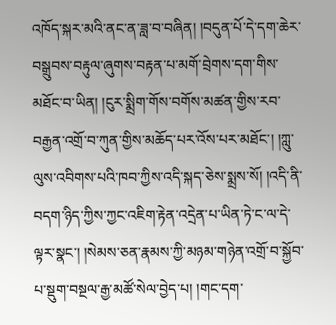འཁོད་སྐར་མའི་ནང་ན་ཟླ་བ་བཞིན། །བདུན་པོ་དེ་དག་ཆེར་བསྒྲུབས་བརྟུལ་ཞུགས་བརྟན་པ་མགོ་བྲེགས་དག་གིས་མཐོང་བ་ཡིན། །ངུར་སྨྲིག་གོས་བགོས་མཚན་གྱིས་རབ་བརྒྱན་འགྲོ་བ་ཀུན་གྱིས་མཆོད་པར་འོས་པར་མཐོང་། །ཀླུ་ལུས་འབིགས་པའི་ཁབ་ཀྱིས་འདི་སྐད་ཅེས་སྨྲས་སོ། །འདི་ནི་བདག་ཉིད་ཀྱིས་ཀྱང་འཇིག་རྟེན་འདྲེན་པ་ཡིན་ཏེ་ང་ལ་དེ་ལྟར་སྣང་། །སེམས་ཅན་རྣམས་ཀྱི་མཉམ་གཉེན་འགྲོ་བ་སྐྱོབ་པ་སྡུག་བསྔལ་རྒྱ་མཚོ་སེལ་བྱེད་པ། །གང་དག་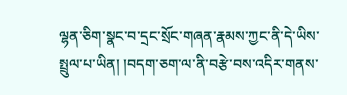ལྷན་ཅིག་སྣང་བ་དྲང་སྲོང་གཞན་རྣམས་ཀྱང་ནི་དེ་ཡིས་སྤྲུལ་པ་ཡིན། །བདག་ཅག་ལ་ནི་བརྩེ་བས་འདིར་གནས་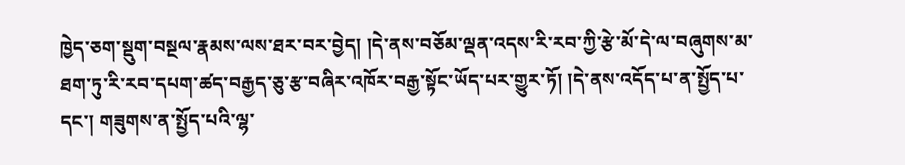ཁྱེད་ཅག་སྡུག་བསྔལ་རྣམས་ལས་ཐར་བར་བྱེད། །དེ་ནས་བཅོམ་ལྡན་འདས་རི་རབ་ཀྱི་རྩེ་མོ་དེ་ལ་བཞུགས་མ་ཐག་ཏུ་རི་རབ་དཔག་ཚད་བརྒྱད་ཅུ་རྩ་བཞིར་འཁོར་བརྒྱ་སྟོང་ཡོད་པར་གྱུར་ཏོ། །དེ་ནས་འདོད་པ་ན་སྤྱོད་པ་དང་། གཟུགས་ན་སྤྱོད་པའི་ལྷ་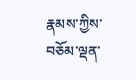རྣམས་ཀྱིས་བཅོམ་ལྡན་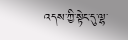འདས་ཀྱི་སྟེང་དུ་ལྷ་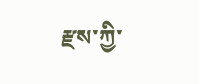རྫས་ཀྱི་